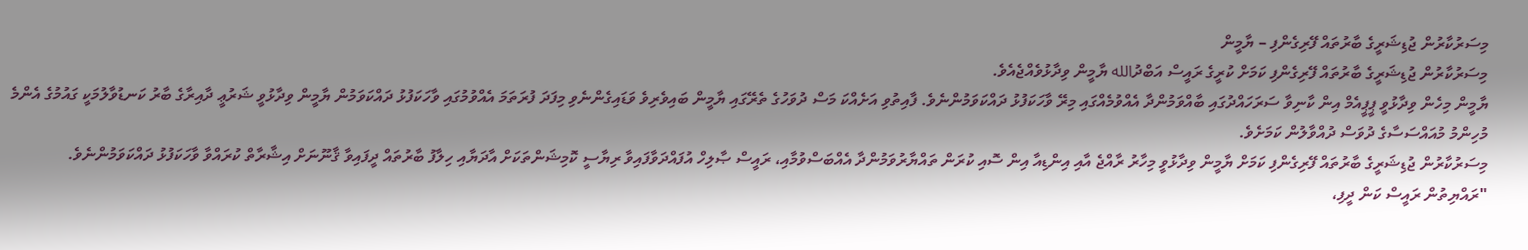މިސަރުކާރުން ޖުޑިޝަރީގެ ބާރުތައް ފޭރިގެންފި – ޔާމީން
މިސަރުކާރުން ޖުޑިޝަރީގެ ބާރުތައް ފޭރިގެންފި ކަމަށް ކުރީގެ ރައީސް އަބްދުالله ޔާމީން ވިދާޅުވެއްޖެއެވެ.
ޔާމީން މިހެން ވިދާޅުވީ ޕީޕީއެމް އިން ކާނިވާ ސަރަހައްދުގައި ބާއްވަމުންދާ އެއްވުމެއްގައި މިރޭ ވާހަކަފުޅު ދައްކަވަމުންނެވެ. ފާއިތުވި އަށެއްކަ މަސް ދުވަހުގެ ތެރޭގައި ޔާމީން ބައިވެރިވެ ވަޑައިގެންނެވި މިފަދަ ފުރަތަމަ އެއްވުމުގައި ވާހަކަފުޅު ދައްކަވަމުން ޔާމީން ވިދާޅުވީ ޝަރުޢީ ދާއިރާގެ ބާރު ކަނޑުވާލުމަކީ ގައުމުގެ އެންމެ މުހިންމު މުއައްސަސާގެ ދުވަސް ދުއްވާލުން ކަމަށެވެ.
މިސަރުކާރުން ޖުޑިޝަރީގެ ބާރުތައް ފޭރިގެންފި ކަމަށް ޔާމީން ވިދާޅުވީ މިހާރު ރާއްޖެ އާއި އިންޑިއާ އިން ސޮއި ކުރަން ތައްޔާރުވަމުންދާ އެއްބަސްވުމާއި، ރައީސް ޞާލިހް އުފައްދަވާފައިވާ ރިޔާސީ ކޮމިޝަންތަކަށް އާދަޔާއި ހިލާފު ބާރުތައް ދީފައިވާ ޤާނޫނަށް އިޝާރާތް ކުރައްވާ ވާހަކަފުޅު ދައްކަވަމުންނެވެ.
"ރައްޔިތުން ރައީސް ކަން ދީފި،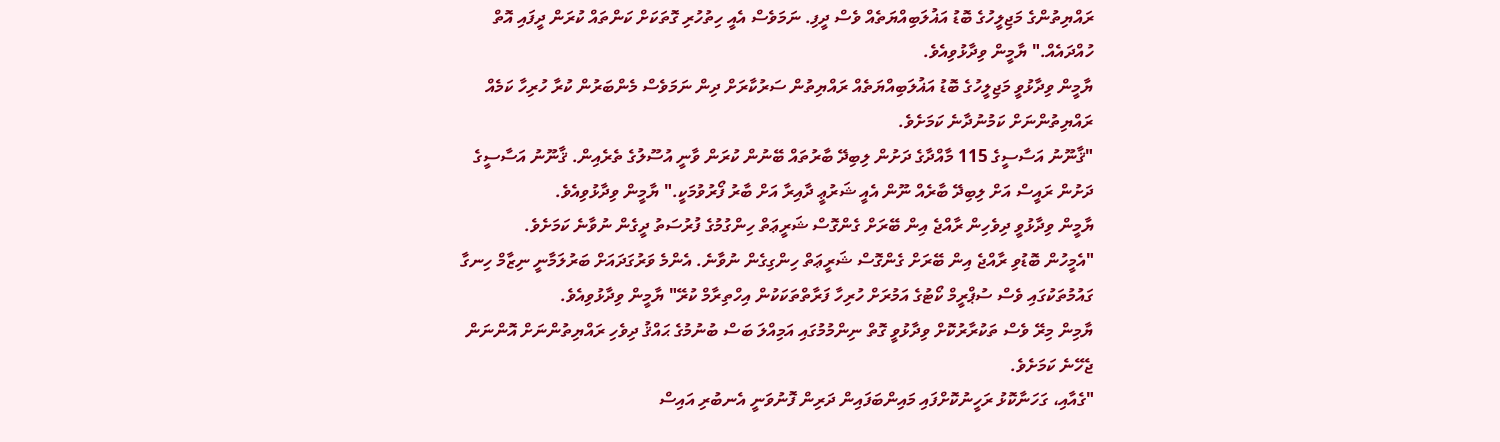ރައްޔިތުންގެ މަޖިލީހުގެ ބޮޑު އަޣުލަބިއްޔަތެއް ވެސް ދީފި. ނަމަވެސް އެއީ ހިތުހުރި ގޮތަކަށް ކަންތައް ކުރަން ދީފައި އޮތް ހުއްދައެއް." ޔާމީން ވިދާޅުވިއެވެ.
ޔާމީން ވިދާޅުވީ މަޖިލީހުގެ ބޮޑު އަޣުލަބިއްޔަތެއް ރައްޔިތުން ސަރުކާރަށް ދިން ނަމަވެސް މެންބަރުން ކުރާ ހުރިހާ ކަމެއް ރައްޔިތުންނަށް ކަމުނުދާނެ ކަމަށެވެ.
"ޤާނޫނު އަސާސީގެ 115 މާއްދާގެ ދަށުން ލިބިދޭ ބާރުތައް ބޭނުން ކުރަން ވާނީ އުސޫލުގެ ތެރެއިން. ޤާނޫނު އަސާސީގެ ދަށުން ރައީސް އަށް ލިބިދޭ ބާރެއް ނޫން އެއީ ޝަރުޢީ ދާއިރާ އަށް ބާރު ފޯރުވުމަކީ." ޔާމީން ވިދާޅުވިއެވެ.
ޔާމީން ވިދާޅުވީ ދިވެހިން ރާއްޖެ އިން ބޭރަށް ގެންގޮސް ޝަރީޢަތް ހިންގުމުގެ ފުރުސަތު ދީގެން ނުވާނެ ކަމަށެވެ.
"އެމީހުން ބޮޑުވި ރާއްޖެ އިން ބޭރަށް ގެންގޮސް ޝަރީޢަތް ހިންގިގެން ނުވާނެ. އެންމެ ވަރުގަދައަށް ބަރުލަމާނީ ނިޒާމް ހިނގާ ގައުމުތަކުގައި ވެސް ސުޕްރީމް ކޯޓުގެ އަމުރަށް ހުރިހާ ފަރާތްތަކަކުން އިހްތިރާމް ކުރޭ" ޔާމީން ވިދާޅުވިއެވެ.
ޔާމިން މިރޭ ވެސް ތަކުރާރުކޮށް ވިދާޅުވީ ގޮތް ނިންމުމުގައި އަމިއްލަ ބަސް ބުނުމުގެ ޙައްޤު ދިވެހި ރައްޔިތުންނަށް އޮންނަން ޖެހޭނެ ކަމަށެވެ.
"ގެއާއި، ގަހަނާކޮޅު ރަހީނުކޮށްފައި މައިންބަފައިން ދަރިން ފޮނުވަނީ އެނބުރި އައިސް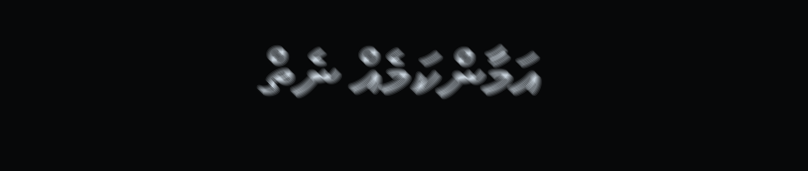އަމާންކަމެއް ނެތް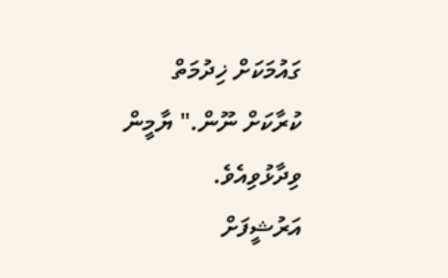ގައުމަކަށް ޚިދުމަތް ކުރާކަށް ނޫން." ޔާމީން ވިދާޅުވިއެވެ.
އަރުޝީފަށް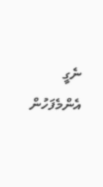ނެގީ
އެންމެފަހުން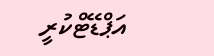އަޕްޑޭޓްކުރީ